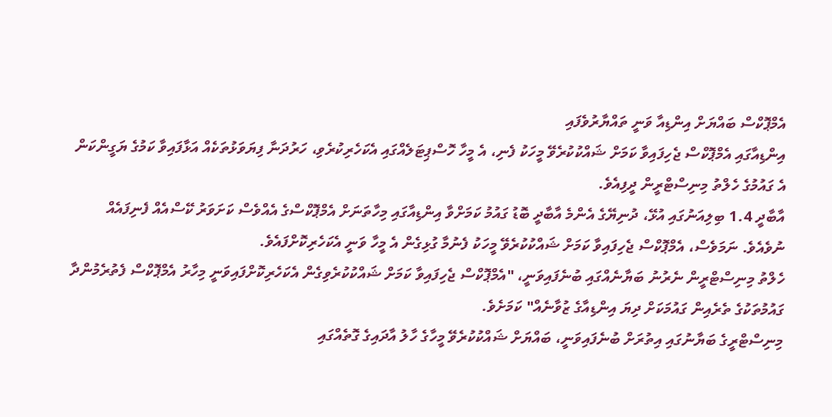އެމްޕޮކްސް ބައްޔަށް އިންޑިއާ ވަނީ ތައްޔާރުވެފައި
އިންޑިއާގައި އެމްޕޮކްސް ޖެހިފައިވާ ކަމަށް ޝައްކުކުރެވޭ މީހަކު ފެނި، އެ މީހާ ހޮސްޕިޓަލެއްގައި އެކަހެރިކުރެވި، ހަރުދަނާ ފިޔަވަޅުތަކެއް އަޅާފައިވާ ކަމުގެ ޔަގީންކަން އެ ގައުމުގެ ހެލްތު މިނިސްޓްރީން ދީފިއެވެ.
އާބާދީ 1.4 ބިލިއަނުގައި އުޅޭ، ދުނިޔޭގެ އެންމެ އާބާދީ ބޮޑު ގައުމު ކަމަށްވާ އިންޑިއާގައި މިހާތަނަށް އެމްޕޮކްސްގެ އެއްވެސް ކަށަވަރު ކޭސްއެއް ފެނިފައެއް ނުވެއެވެ. ނަމަވެސް، އެމްޕޮކްސް ޖެހިފައިވާ ކަމަށް ޝައްކުކުރެވޭ މީހަކު ފެނުމާ ގުޅިގެން އެ މީހާ ވަނީ އެކަހެރިކޮށްފައެވެ.
ހެލްތު މިނިސްޓްރީން ނެރުނު ބަޔާނެއްގައި ބުނެފައިވަނީ، "އެމްޕޮކްސް ޖެހިފައިވާ ކަމަށް ޝައްކުކުރެވިގެން އެކަހެރިކޮށްފައިވަނީ މިހާރު އެމްޕޮކްސް ފެތުރެމުންދާ ގައުމުތަކުގެ ތެރެއިން ގައުމަކަށް ދިޔަ އިންޑިއާގެ ޒުވާނެއް" ކަމަށެވެ.
މިނިސްޓްރީގެ ބަޔާނުގައި އިތުރަށް ބުނެފައިވަނީ، ބައްޔަށް ޝައްކުކުރެވޭ މީހާގެ ހާލު އާދައިގެ ގޮތެއްގައި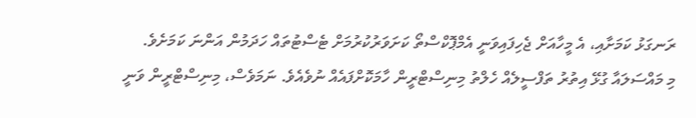ރަނގަޅު ކަމަށާއި، އެ މީހާއަށް ޖެހިފައިވަނީ އެމްޕޮކްސްތޯ ކަށަވަރުކުރުމަށް ޓެސްޓުތައް ހަދަމުން އަންނަ ކަމަށެވެ.
މި މައްސަލައާ ގުޅޭ އިތުރު ތަފްސީލެއް ހެލްތު މިނިސްޓްރީން ހާމަކޮށްފައެއް ނުވެއެވެ. ނަމަވެސް، މިނިސްޓްރީން ވަނީ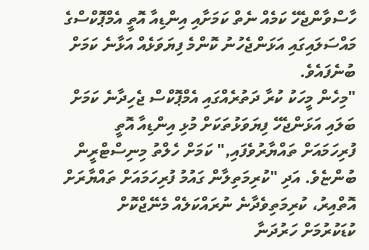ހާސްވާންޖެހޭ ކަމެއް ނެތް ކަމަށާއި އިންޑިއާ އޮތީ އެމްޕޮކްސްގެ މައްސަލައިގައި އަޅަންޖެހުނު ކޮންމެ ފިޔަވަޅެއް އަޅާނެ ކަމަށް ބުނެފައެވެ.
"މިހެން މީހަކު ކުރާ ދަތުރެއްގައި އެމްޕޮކްސް ޖެހިދާނެ ކަމަށް ބަލައި އަޅަންޖެހޭ ފިޔަވަޅުތަކަށް މުޅި އިންޑިއާ އޮތީ ފުރިހަމައަށް ތައްޔާރުވެފައި," ކަމަށް ހެލްތު މިނިސްޓްރީން ބުންޏެވެ. އަދި "ކުރިމަތިލާން ގައުމު ފުރިހަމައަށް ތައްޔާރަށް އޮތްއިރު، ކުރިމަތިވެދާނެ ނުރައްކަލެއް މެނޭޖްކޮށް ކުޑަކުރުމަށް ހަރުދަނާ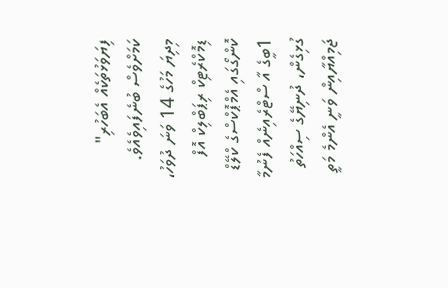ފިޔަވަޅުތަކެއް އެބަހުރި" ކަމަށްވެސް ބުނެފައިވެއެވެ.
މިދިޔަ މަހުގެ 14 ވަނަ ދުވަހު، ޑިމޮކްރެޓިކް ރިޕަބްލިކް އޮފް ކޮންގޯގައި އެމްޕޮކްސްގެ ކްލޭޑް 1ބީގެ އާ ސްޓްރެއިނެއް ފެނުމާ ގުޅިގެން، ދުނިޔޭގެ ސިއްހަތު ޖަމިއްޔާއިން ވަނީ އެންމެ މަތީ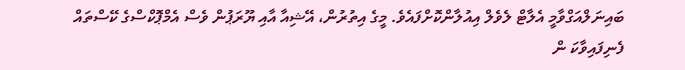ބައިނަލްއަގްވާމީ އެލާޓް ލެވެލް އިއުލާންކޮށްފައެވެ. މީގެ އިތުރުން، އޭޝިއާ އާއި ޔޫރަޕުން ވެސް އެމްޕޮކްސްގެ ކޭސްތައް ފެނިފައިވާކަ ން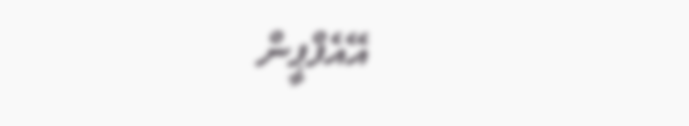އޭއެފްޕީން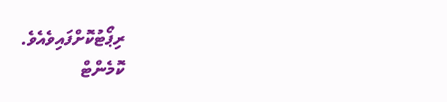ރިޕޯޓުކޮށްފައިވެއެވެ.
ކޮމެންޓް